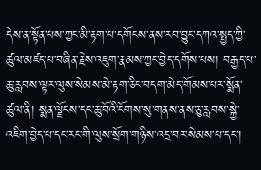དེས་ན་སྟོན་པས་ཀྱང་མི་རྟག་པ་དགོངས་ནས་རབ་བྱུང་དཀའ་སྤྱད་ཀྱི་ཚུལ་མཛད་པ་བཞིན་རྗེས་འཇུག་རྣམས་ཀྱང་བྱེད་དགོས་པས། བརྒྱད་པ་ཆུ་རླབས་ལྟར་ལུས་སེམས་མེ་རྟག་ཅིང་བདག་མེད་གོམས་པར་སྨོན་ཚུལ་ནི། སྨན་ལྗོངས་དང་ཆུ་བོའི་ངོགས་སུ་གནས་ནས་ཅུ་རླབས་སྐྱེ་འཇིག་བྱེད་པ་དང་རང་གི་ལུས་སྲོག་གཉིས་འདྲ་བར་སེམས་པ་དང་།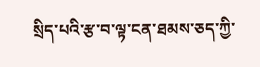སྲིད་པའི་རྩ་བ་ལྟ་ངན་ཐམས་ཅད་ཀྱི་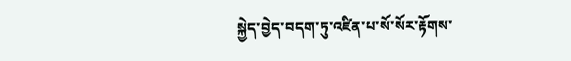སྐྱེད་བྱེད་བདག་ཏུ་འཛིན་པ་སོ་སོར་རྟོགས་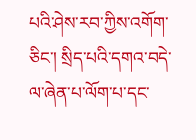པའི་ཤེས་རབ་ཀྱིས་འགོག་ཅིང་། སྲིད་པའི་དགའ་བདེ་ལ་ཞེན་པ་ལོག་པ་དང་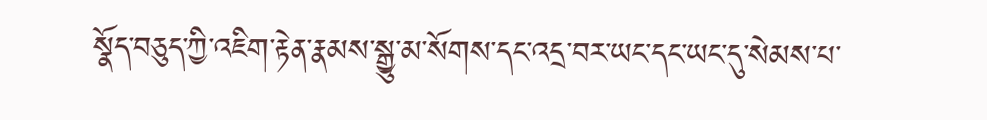སྣོད་བཅུད་ཀྱི་འཇིག་རྟེན་རྣམས་སྒྱུ་མ་སོགས་དང་འདྲ་བར་ཡང་དང་ཡང་དུ་སེམས་པ་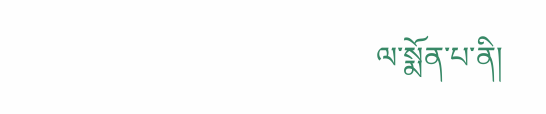ལ་སྨོན་པ་ནི།